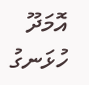އޮމަދޫ ހުޅަނގު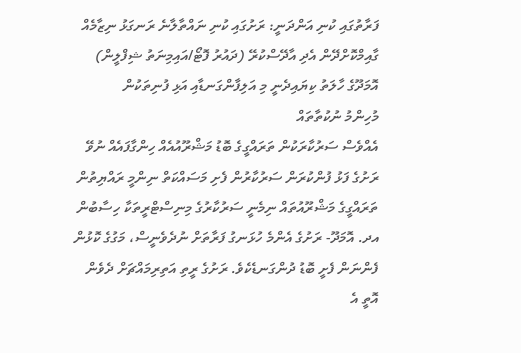ފަރާތުގައި ކުނި އަންދަނީ: ރަށުގައި ކުނި ނައްތާލާނެ ރަނގަޅު ނިޒާމެއް ގާއިމްކޮށްދޭން އެދި އާދޭސްކުރޭ (ދައުރު ފޮޓޯ/އައިމިނަތު ޝިފްލީން)
އޮމަދޫގެ ހާލަތު ކިޔައިދެނީ މި އަލިފާންގަނޑާއި އަޅި ފުނިތަކުން
މުހިންމު ނުކުތާތައް
އެއްވެސް ސަރުކާރަކުން ތަރައްގީގެ ބޮޑު މަޝްރޫއުއެއް ހިންގާފައެއް ނުވޭ
ރަށުގެ ފަޅު ފުންކުރަން ސަރުކާރުން ފެށި މަސައްކަތް ނިންމީ ރައްޔިތުން
ތަރައްގީގެ މަޝްރޫއުތައް ނިމެނީ ސަރުކާރުގެ މިނިސްޓްރީތަކާ ހިސާބުން
އދ. އޮމަދޫ- ރަށުގެ އެންމެ ހުޅަނގު ފަރާތަށް ނުދެވެނީސް، މަގުގެ ކޮޅުން ފެންނަން ފެށީ ބޮޑު ދުންގަނޑެކެވެ. ރަށުގެ ރީތި އަތިރިމައްޗަށް ދެވެން އޮތީ އެ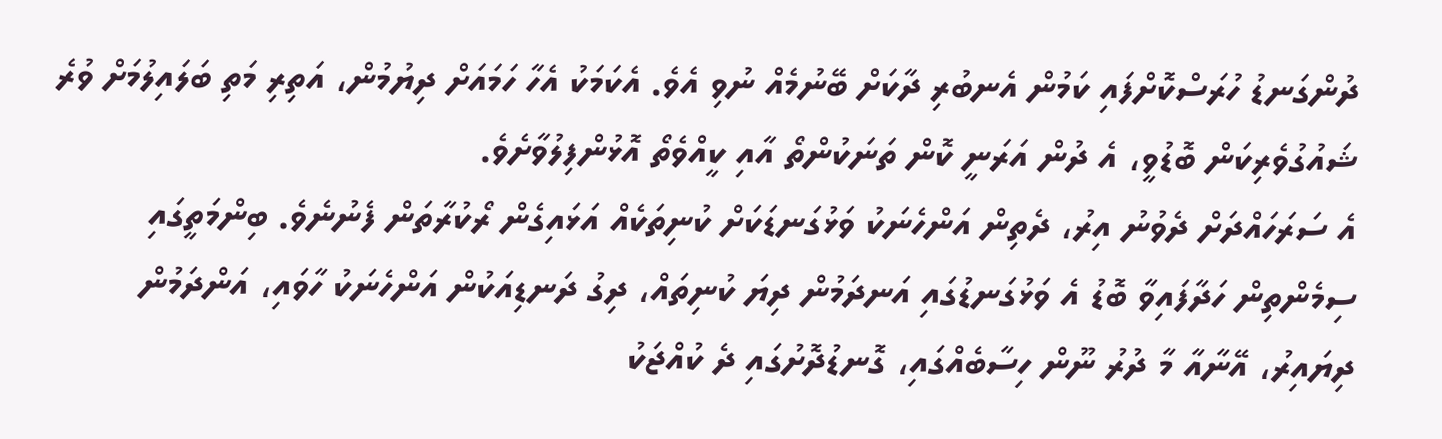ދުންގަނޑު ހުރަސްކޮށްފައި ކަމުން އެނބުރި ދާކަށް ބޭނުމެއް ނުވި އެވެ. އެކަމަކު އެހާ ހަމައަށް ދިޔުމުން، އަތިރި މަތި ބަލައިލުމަށް ވުރެ ޝައުގުވެރިކަން ބޮޑުވީ، އެ ދުން އަރަނީ ކޮން ތަނަކުންތޯ އާއި ކީއްވެތޯ އޮޅުންފިލުވާށެވެ.
އެ ސަރަހައްދަށް ދެވުނު އިރު، ދެތިން އަންހެނަކު ވަޅުގަނޑަކަށް ކުނިތަކެއް އަޅައިގެން ރޯކުރާތަން ފެނުނެވެ. ބިންމަތީގައި ސިމެންތިން ހަދާފައިވާ ބޮޑު އެ ވަޅުގަނޑުގައި އަނދަމުން ދިޔަ ކުނިތައް، ދިގު ދަނޑިއަކުން އަންހެނަކު ހާވައި، އަންދަމުން ދިޔައިރު، އޭނާއާ މާ ދުރު ނޫން ހިސާބެއްގައި، ގޮނޑުދޮށުގައި ދެ ކުއްޖަކު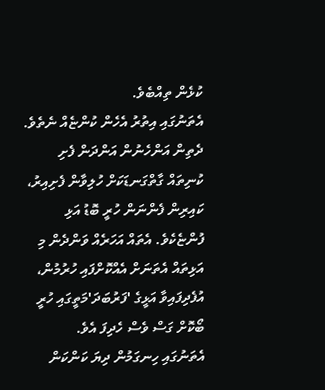ކުޅެން ތިއްބެވެ.
އެތަނުގައި އިތުރު އެހެން ކުންޏެއް ނެތެވެ. ދެތިން އަންހެނުން އަންދަން ފެށި ކުނިތައް ގާތްގަނޑަކަށް ހުލިވާން ފެށިއިރު، ކައިރިން ފެންނަން ހުރީ ބޮޑު އަޅި ފުންޏެކެވެ. އެތައް އަހަރެއް ވަންދެން މި އަޅިތައް އެތަނަށް އެއްކޮށްފައި ހުރުމުން، އުފެދިފައިވާ އަޅީގެ 'ފަރުބަދަ'މަތީގައި ހުރީ ބޯކޮށް ގަސް ވެސް ހެދިފަ އެވެ.
އެތަނުގައި ހިނގަމުން ދިޔަ ކަންކަން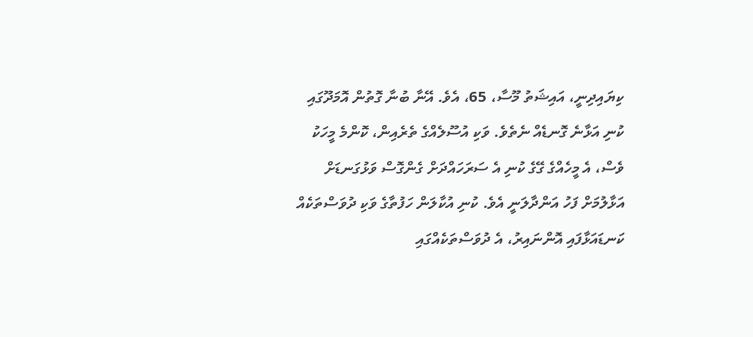ކިޔައިދިނީ، އައިޝަތު މޫސާ، 65، އެވެ. އޭނާ ބުނާ ގޮތުން އޮމަދޫގައި ކުނި އަޅާނެ ގޮނޑެއް ނެތެވެ. ވަކި އުސޫލެއްގެ ތެރެއިން، ކޮންމެ މީހަކު ވެސް، އެ މީހެއްގެ ގޭގެ ކުނި އެ ސަރަހައްދަށް ގެންގޮސް ވަޅުގަނޑަށް އަޅާލުމަށް ފަހު އަންދާލަނީ އެވެ. ކުނި އުކާލަން ހަފުތާގެ ވަކި ދުވަސްތަކެއް ކަނޑައަޅާފައި އޮންނައިރު، އެ ދުވަސްތަކެއްގައި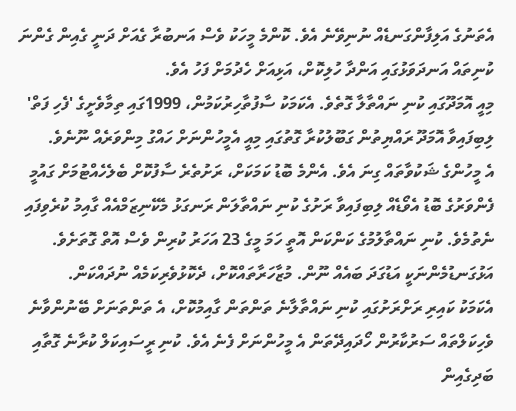އެތަނުގެ އަލިފާންގަނޑެއް ނުނިވޭނެ އެވެ. ކޮންމެ މީހަކު ވެސް އަނބުރާ ގެއަށް ދަނީ ގެއިން ގެންނަ ކުނިތައް އަނދަވަޅުގައި އަންދާ ހުލިކޮށް، އަޅިއަށް ހެދުމަށް ފަހު އެވެ.
މިއީ އޮމަދޫގައި ކުނި ނައްތާލާ ގޮތެވެ. އެކަމަކު ސާފުތާހިރުކަމުން، 1999ގައި ތިމާވެށީގެ 'ފެހި ފަތް' ލިބިފައިވާ އޮމަދޫ ރައްޔިތުން ގަބޫލުކުރާ ގޮތުގައި މިއީ އެމީހުންނަށް ހައްގު މިންވަރެއް ނޫނެވެ.
އެ މީހުންގެ ޝަކުވާތައް ގިނަ އެވެ. އެންމެ ބޮޑު ކަމަކަށް، ރަށުތެރެ ސާފުކޮށް ބެލެހެއްޓުމަށް ގައުމީ ފެންވަރުގެ ބޮޑު އެވޯޑެއް ލިބިފައިވާ ރަށުގެ ކުނި ނައްތާލަން ރަނގަޅު މެކޭނިޒަމްއެއް ގާއިމު ކުރެވިފައި ނެތުމެވެ. ކުނި ނައްތާލުމުގެ ކަންކަން އޮތީ ހަމަ މީގެ 23 އަހަރު ކުރިން ވެސް އޮތް ގޮތަށެވެ.
އަޅުގަނޑުމެންނަކީ އަޑުގަދަ ބައެއް ނޫން. މުޒާހަރާތައްކޮށް، ދެކޮޅުވެރިކަމެއް ނުދައްކަން.
އެކަމަކު ކައިރި ރަށްރަށުގައި ކުނި ނައްތާލާނެ ތަންތަން ގާއިމުކޮށް، އެ ތަންތަނަށް ބޭނުންވާނެ ވެހިކަލްތައް ސަރުކާރުން ހޯދައިދޭތަން އެ މީހުންނަށް ފެނެ އެވެ. ކުނި ރީސައިކަލް ކުރާނެ ގޮތާއި ބަދިގެއިން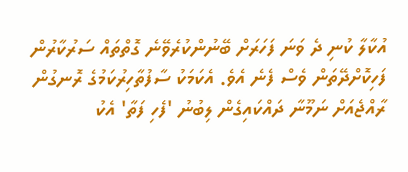އުކާލާ ކުނި ދެ ވަނަ ފަހަރަށް ބޭނުންކުރެވޭނެ ގޮތްތައް ސަރުކާރުން ފަހިކޮށްދޭތަން ވެސް ފެނެ އެވެ. އެކަމަކު ސާފުތާހިރުކަމުގެ ރޮނގުން ރާއްޖެއަށް ނަމޫނާ ދައްކައިގެން ލިބުނު 'ފެހި ފަތާ' އެކު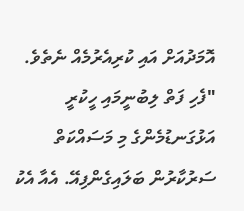އޮމަދުއަށް އައި ކުރިއެރުމެއް ނެތެވެ.
"ފެހި ފަތް ލިބުނީމައި ހީކުރީ އަޅުގަނޑުމެންގެ މި މަސައްކަތް ސަރުކާރުން ބަލައިގެންފިއޭ. އެއާ އެކު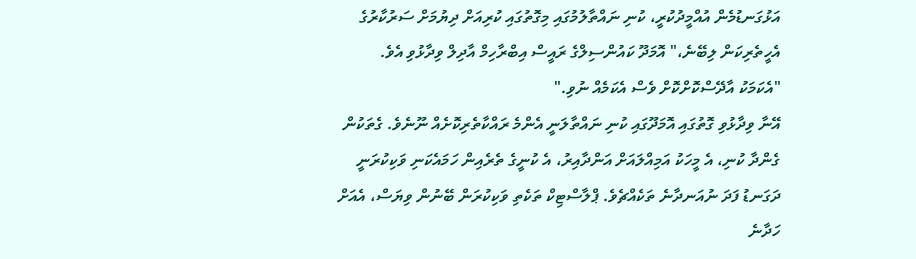އަޅުގަނޑުމެން އުއްމީދުކުރީ، ކުނި ނައްތާލުމުގައި މިގޮތުގައި ކުރިއަށް ދިޔުމަށް ސަރުކާރުގެ އެހީތެރިކަން ލިބޭނެ،" އޮމަދޫ ކައުންސިލްގެ ރައީސް އިބްރާހިމް އާދިލް ވިދާޅުވި އެވެ.
"އެކަމަކު އާދޭސްކޮށްކޮށް ވެސް އެކަމެއް ނުވި."
އޭނާ ވިދާޅުވި ގޮތުގައި އޮމަދޫގައި ކުނި ނައްތާލަނީ އެންމެ ރައްކާތެރިކޮށެއް ނޫނެވެ. ގެތަކުން ގެންދާ ކުނި، އެ މީހަކު އަމިއްލައަށް އަންދާއިރު، އެ ކުނީގެ ތެރެއިން ހަމައެކަނި ވަކިކުރަނީ ދަގަނޑު ފަދަ ނުއަނދާނެ ތަކެއްޗެވެ. ޕްލާސްޓިކް ތަކެތި ވަކިކުރަން ބޭނުން ވިޔަސް، އެއަށް ހަދާނެ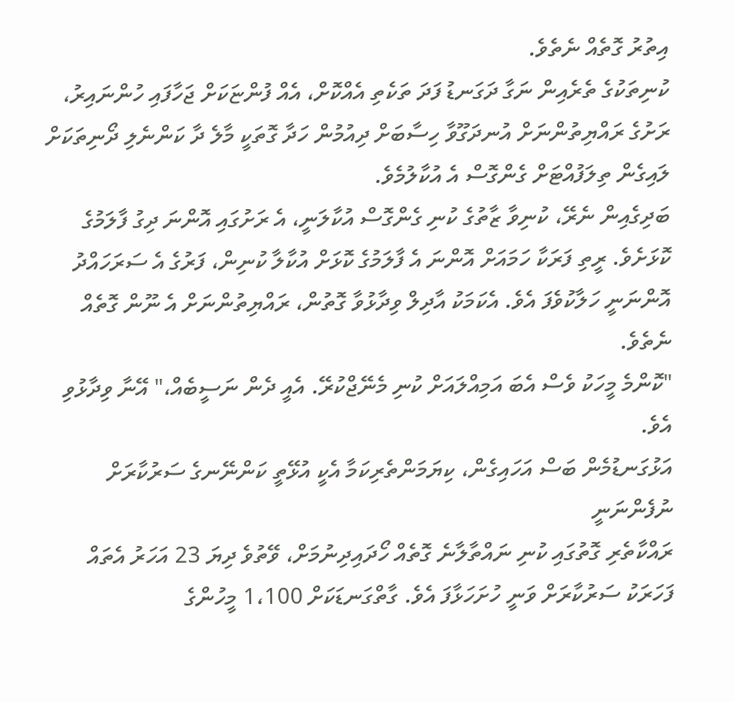އިތުރު ގޮތެއް ނެތެވެ.
ކުނިތަކުގެ ތެރެއިން ނަގާ ދަގަނޑު ފަދަ ތަކެތި އެއްކޮށް، އެއް ފުންޏަކަށް ޖަހާފައި ހުންނައިރު، ރަށުގެ ރައްޔިތުންނަށް އުނދަގޫވާ ހިސާބަށް ދިއުމުން ހަދާ ގޮތަކީ މާލެ ދާ ކަންނެލި ދޯނިތަކަށް ލައިގެން ތިލަފުއްޓަށް ގެންގޮސް އެ އުކާލުމެވެ.
ބަދިގެއިން ނެރޭ، ކުނިވާ ޒާތުގެ ކުނި ގެންގޮސް އުކާލަނީ، އެ ރަށުގައި އޮންނަ ދިގު ފާލަމުގެ ކޮޅަށެވެ. ރީތި ފަރަކާ ހަމައަށް އޮންނަ އެ ފާލަމުގެ ކޮޅަށް އުކާލާ ކުނިން، ފަރުގެ އެ ސަރަހައްދު އޮންނަނީ ހަލާކުވެފަ އެވެ. އެކަމަކު އާދިލް ވިދާޅުވާ ގޮތުން، ރައްޔިތުންނަށް އެ ނޫން ގޮތެއް ނެތެވެ.
"ކޮންމެ މީހަކު ވެސް އެބަ އަމިއްލައަށް ކުނި މެނޭޖްކުރޭ. އެއީ ދެން ނަސީބެއް،" އޭނާ ވިދާޅުވި އެވެ.
އަޅުގަނޑުމެން ބަސް އަހައިގެން، ކިޔަމަންތެރިކަމާ އެކީ އުޅޭތީ ކަންނޭނގެ ސަރުކާރަށް ނުފެންނަނީ
ރައްކާތެރި ގޮތުގައި ކުނި ނައްތާލާނެ ގޮތެއް ހޯދައިދިނުމަށް، ވޭތުވެ ދިޔަ 23 އަހަރު އެތައް ފަހަރަކު ސަރުކާރަށް ވަނީ ހުށަހަޅާފަ އެވެ. ގާތްގަނޑަކަށް 1،100 މީހުންގެ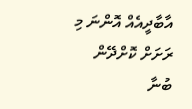އާބާދީއެއް އޮންނަ މި ރަށަށް ކޮށްދޭން ބުނާ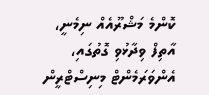ކޮންމެ މަޝްރޫއެއް ނިމެނީ، އާތިފް ވިދާޅުވި ގޮތުގައި، އެންވަރަމެންޓް މިނިސްޓްރީން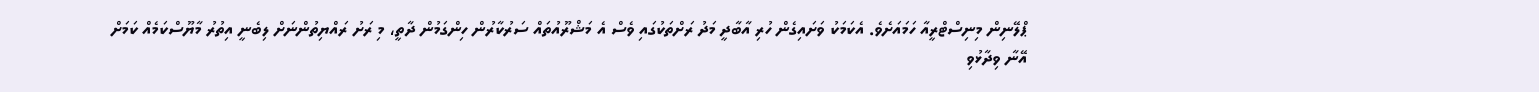ޕްލޭނިން މިނިސްޓްރީއާ ހަމައަށެވެ. އެކަމަކު ވަށައިގެން ހުރި އާބާދީ މަދު ރަށްތަކުގައި ވެސް އެ މަޝްރޫއުތައް ސަރުކާރުން ހިންގަމުން ދާތީ، މި ރަށު ރައްޔިތުންނަށް ލިބެނީ އިތުރު މާޔޫސްކަމެއް ކަމަށް އޭނާ ވިދާޅުވި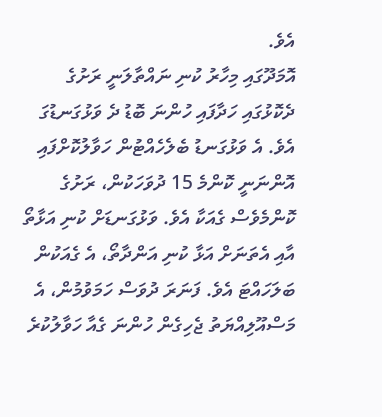އެވެ.
އޮމަދޫގައި މިހާރު ކުނި ނައްތާލަނީ ރަށުގެ ދެކޮޅުގައި ހަދާފައި ހުންނަ ބޮޑު ދެ ވަޅުގަނޑުގަ އެވެ. އެ ވަޅުގަނޑު ބެލެހެއްޓުން ހަވާލުކޮށްފައި އޮންނަނީ ކޮންމެ 15 ދުވަހަކުން، ރަށުގެ ކޮންމެވެސް ގެއަކާ އެވެ. ވަޅުގަނޑަށް ކުނި އަޅާތޯ އާއި އެތަނަށް އަޅާ ކުނި އަންދާތޯ، އެ ގެއަކުން ބަލަހައްޓަ އެވެ. ފަނަރަ ދުވަސް ހަމަވުމުން، އެ މަސްއޫލިއްޔަތު ޖެހިގެން ހުންނަ ގެއާ ހަވާލުކުރެ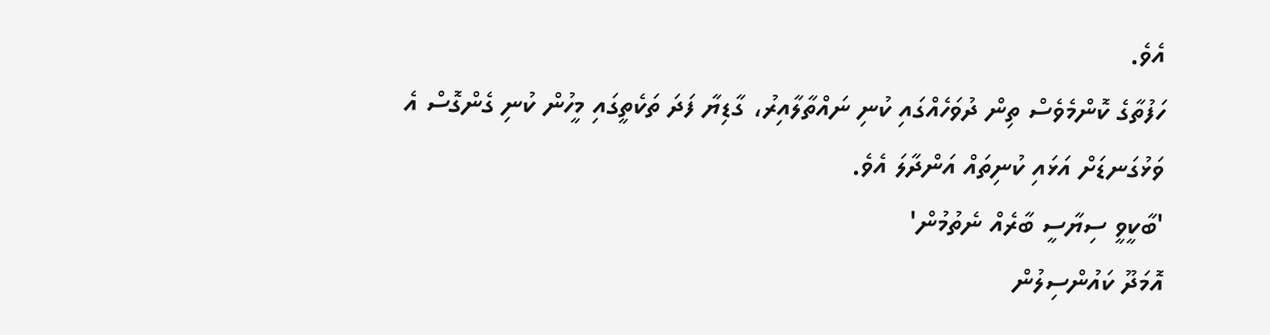އެވެ.
ހަފުތާގެ ކޮންމެވެސް ތިން ދުވަހެއްގައި ކުނި ނައްތާލާއިރު، ގާޑިޔާ ފަދަ ތަކެތީގައި މީހުން ކުނި ގެންގޮސް އެ ވަޅުގަނޑަށް އަޅައި ކުނިތައް އަންދާލަ އެވެ.
'ބާކީވީ ސިޔާސީ ބާރެއް ނެތުމުން'
އޮމަދޫ ކައުންސިލުން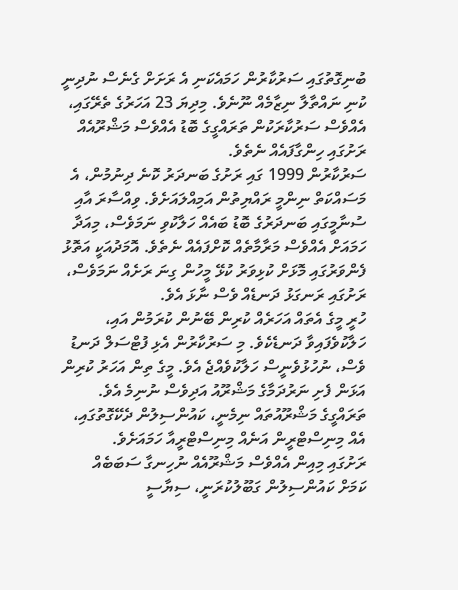ބުނިގޮތުގައި ސަރުކާރުން ހަމައެކަނި އެ ރަށަށް ގެނެސް ނުދިނީ ކުނި ނައްތާލާ ނިޒާމެއް ނޫނެވެ. މިދިޔަ 23 އަހަރުގެ ތެރޭގައި، އެއްވެސް ސަރުކާރަކުން ތަރައްގީގެ ބޮޑު އެއްވެސް މަޝްރޫއެއް ރަށުގައި ހިންގާފައެއް ނެތެވެ.
ސަރުކާރުން 1999 ގައި ރަށުގެ ބަނދަރު ކޮނެ ދިނުމުން، އެ މަސައްކަތް ނިންމީ ރައްޔިތުން އަމިއްލައަށެވެ. ވިއްސާރަ އާއި ސުނާމީގައި ބަނދަރުގެ ބޮޑު ބައެއް ހަލާކުވި ނަމަވެސް، މިއަދާ ހަމައަށް އެއްވެސް މަރާމާތެއް ކޮށްފައެއް ނެތެވެ. އޮމަދުއަކީ އަތޮޅު ފެންވަރުގައި މޮޅަށް ކުޅިވަރު ކުޅޭ މީހުން ގިނަ ރަށެއް ނަމަވެސް، ރަށުގައި ރަނގަޅު ދަނޑެއް ވެސް ނާޅަ އެވެ.
ހުރީ މީގެ އެތައް އަހަރެއް ކުރިން ބޭނުން ކުރަމުން އައި، ހަލާކުވެފައިވާ ދަނޑެކެވެ. މި ސަރުކާރުން އެޅި ފުޓްސަލް ދަނޑު ވެސް، ނުހުޅުވެނީސް ހަލާކުވެއްޖެ އެވެ. މީގެ ތިން އަހަރު ކުރިން އަޅަން ފެށި ނަރުދަމާގެ މަޝްރޫއު އަދިވެސް ނުނިމެ އެވެ. ތަރައްގީގެ މަޝްރޫއުތައް ނިމެނީ، ކައުންސިލުން ދެކޭގޮތުގައި، އެއް މިނިސްޓްރީން އަނެއް މިނިސްޓްރީއާ ހަމައަށެވެ.
ރަށުގައި މިއިން އެއްވެސް މަޝްރޫއެއް ނުހިނގާ ސަބަބެއް ކަމަށް ކައުންސިލުން ގަބޫލުކުރަނީ، ސިޔާސީ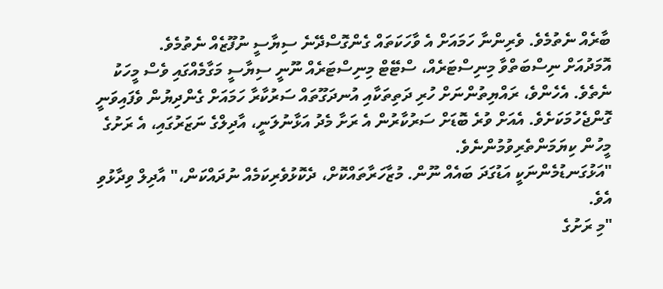ބާރެއް ނެތުމެވެ. ވެރިންނާ ހަމައަށް އެ ވާހަކަތައް ގެންގޮސްދޭނެ ސިޔާސީ ނުފޫޒެއް ނެތުމެވެ.
އޮމަދުއަށް ނިސްބަތްވާ މިނިސްޓަރެއް، ސްޓޭޓް މިނިސްޓަރެއް ނޫނީ ސިޔާސީ މަގާމެއްގައި ވެސް މީހަކު ނެތެވެ. އެހެންވެ، ރައްޔިތުންނަށް ހުރި ދަތިތަކާއި އުނދަގޫތައް ސަރުކާރާ ހަމައަށް ގެންދިޔުން ވެފައިވަނީ ގޮންޖެހުމަކަށެވެ. އެއަށް ވުރެ ބޮޑަށް ސަރުކާރުން އެ ރަށާ މެދު އަޅާނުލަނީ، އާދިލްގެ ނަޒަރުގައި، އެ ރަށުގެ މީހުން ކިޔަމަންތެރިވުމުންނެވެ.
"އަޅުގަނޑުމެންނަކީ އަޑުގަދަ ބައެއް ނޫން. މުޒާހަރާތައްކޮށް، ދެކޮޅުވެރިކަމެއް ނުދައްކަން،" އާދިލް ވިދާޅުވި އެވެ.
"މި ރަށުގެ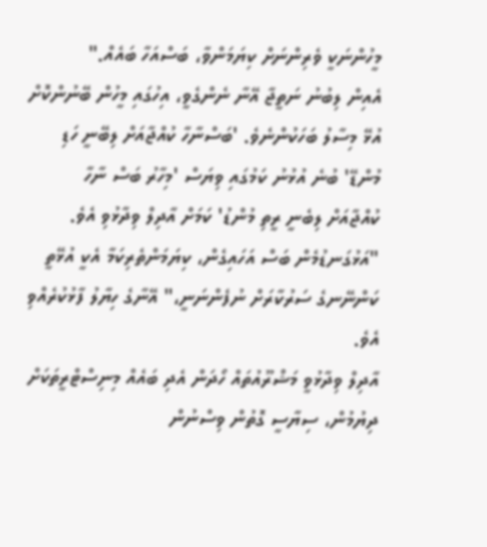މީހުންނަކީ ވެރިންނަށް ކިޔަމަންވާ، ބަސްއަހާ ބައެއް."
އެއިން ލިބުނު ނަތީޖާ އޭނާ ނެންގެވީ، އިހުގައި މީހުން ބޭނުންކޮށް އުޅޭ މިސާލު ބަހަކުންނެވެ. 'ބަސްނާހާ ކުއްޖާއަށް ލިބޭނީ ހަޑި މުންޑޭ' ބުނެ އުޅުނު ކަމުގައި ވިޔަސް 'މިހާރު ބަސް ނާހާ ކުއްޖާއަށް ލިބެނީ ރީތި މުންޑު' ކަމަށް އާދިލް ވިދާޅުވި އެވެ.
"އަޅުގަނޑުމެން ބަސް އަހައިގެން، ކިޔަމަންތެރިކަމާ އެކީ އުޅޭތީ ކަންނޭނގެ ސަރުކާރަށް ނުފެންނަނީ،" އޭނާގެ ހިޔާލު ފާޅުކުރެއްވި އެވެ.
އާދިލް ވިދާޅުވީ މަޝްރޫއުތައް ހޯދަން އެދި ބައެއް މިނިސްޓްރީތަކަށް ދިޔުމުން، ސިޔާސީ ގޮތުން ވިސްނުން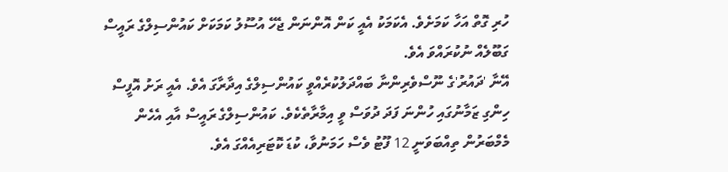ހުރި ގޮތް އަހާ ކަމަށެވެ. އެކަމަކު އެއީ ކަން އޮންނަން ޖެހޭ އުސޫލު ކަމަކަށް ކައުންސިލްގެ ރައީސް ގަބޫލެއް ނުކުރައްވަ އެވެ.
އޭނާ 'ދައުރު'ގެ ނޫސްވެރިންނާ ބައްދަލުކުރެއްވީ ކައުންސިލްގެ އިދާރާގަ އެވެ. އެއީ ރަށު އޮފީސް ހިންގި ޒަމާނުގައި ހުންނަ ފަދަ ދުވަސް ވީ އިމާރާތެކެވެ. ކައުންސިލްގެ ރައީސް އާއި އެހެން މެމްބަރުން ތިއްބަވަނީ 12 ފޫޓު ވެސް ހަމަނުވާ، ކުޑަ ކޮޓަރިއެއްގަ އެވެ.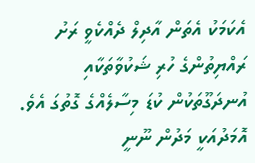އެކަމަކު އެތަން އާދިލް ދެއްކެވީ ރަށު ރައްޔިތުންގެ ހުރި ޝަކުވާތަކާއި އުނދަގޫތަކުން ކުޑަ މިސާލެއްގެ ގޮތުގަ އެވެ.
އޮމަދުއަކީ މަދުން ނޫނީ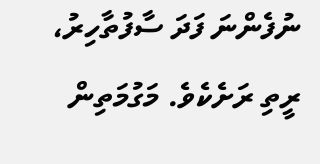ނުފެންނަ ފަދަ ސާފުތާހިރު، ރީތި ރަށެކެވެ. މަގުމަތިން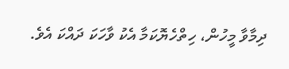ދިމާވާ މީހުން، ހިތްހެޔޮކަމާ އެކު ވާހަކަ ދައްކަ އެވެ.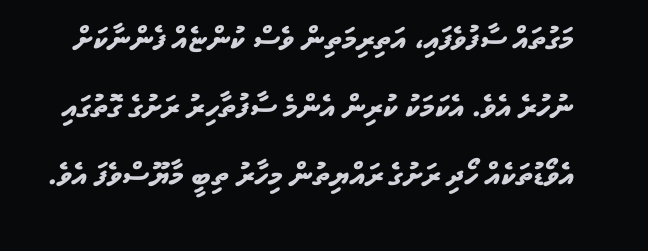މަގުތައް ސާފުވެފައި، އަތިރިމަތިން ވެސް ކުންޏެއް ފެންނާކަށް ނުހުރެ އެވެ. އެކަމަކު ކުރިން އެންމެ ސާފުތާހިރު ރަށުގެ ގޮތުގައި އެވޯޑުތަކެއް ހޯދި ރަށުގެ ރައްޔިތުން މިހާރު ތިބީ މާޔޫސްވެފަ އެވެ.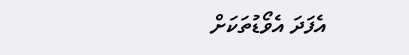އެފަދަ އެވޯޑުތަކަށް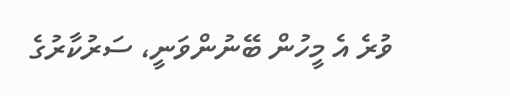ވުރެ އެ މީހުން ބޭނުންވަނީ، ސަރުކާރުގެ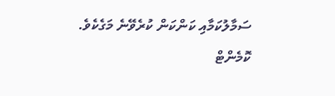ސަމާލުކަމާއި ކަންކަން ކުރެވޭނެ މަގެކެވެ.
ކޮމެންޓް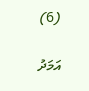(6)

އަމަދު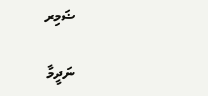ޟަމިރ

ނަދީމާ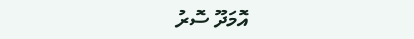އޮމަދޫ ސޮރު